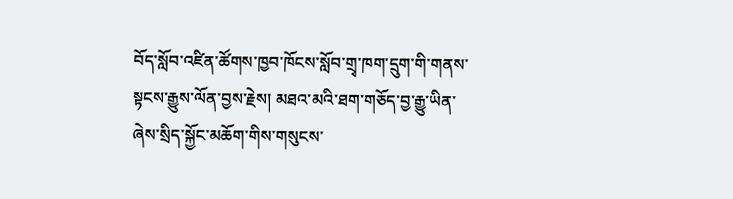བོད་སློབ་འཛིན་ཚོགས་ཁྱབ་ཁོངས་སློབ་གྲྭ་ཁག་དྲུག་གི་གནས་སྟངས་རྒྱུས་ལོན་བྱས་རྗེས། མཐའ་མའི་ཐག་གཅོད་བྱ་རྒྱུ་ཡིན་ཞེས་སྲིད་སྐྱོང་མཆོག་གིས་གསུངས་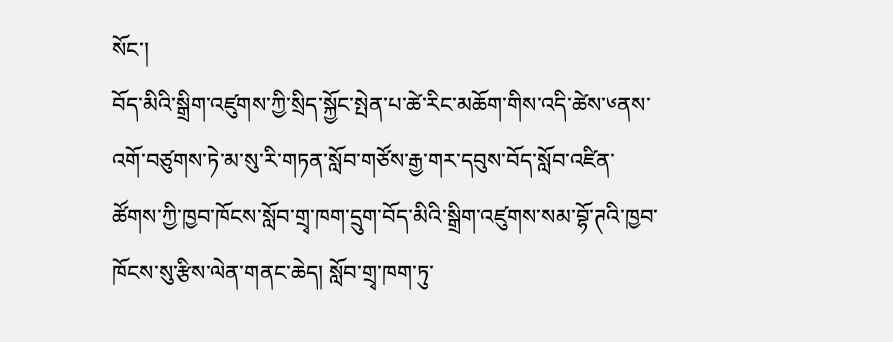སོང་།
བོད་མིའི་སྒྲིག་འཛུགས་ཀྱི་སྲིད་སྐྱོང་སྤེན་པ་ཚེ་རིང་མཆོག་གིས་འདི་ཚེས་༦ནས་འགོ་བཙུགས་ཏེ་མ་སུ་རི་གཏན་སློབ་གཙོས་རྒྱ་གར་དབུས་བོད་སློབ་འཛིན་ཚོགས་ཀྱི་ཁྱབ་ཁོངས་སློབ་གྲྭ་ཁག་དྲུག་བོད་མིའི་སྒྲིག་འཛུགས་སམ་བྷོ་ཊའི་ཁྱབ་ཁོངས་སུ་རྩིས་ལེན་གནང་ཆེད། སློབ་གྲྭ་ཁག་ཏུ་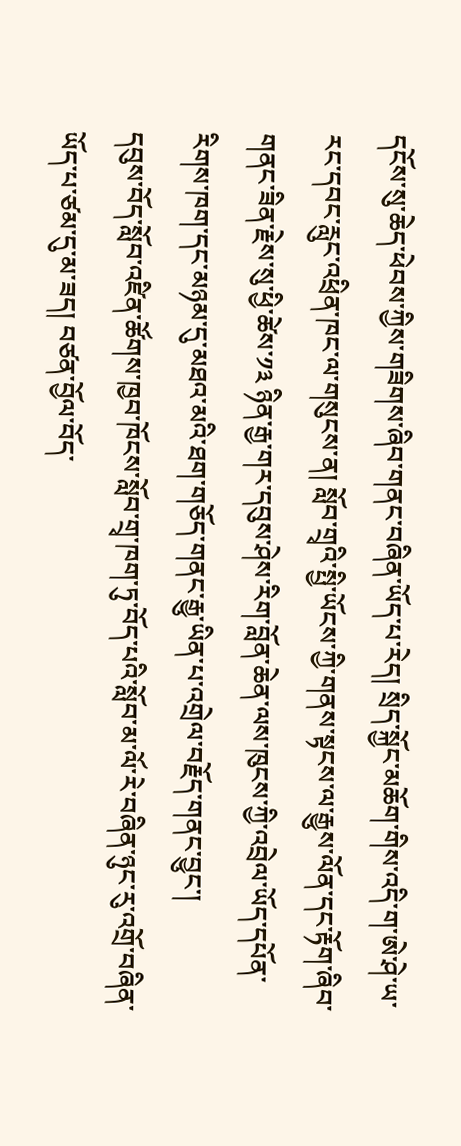དངོས་སུ་ཆེད་ཕེབས་ཀྱིས་གཟིགས་ཞིབ་གནང་བཞིན་ཡོད་པ་རེད། སྲིད་སྐྱོང་མཆོག་གིས་འདི་ག་ཨེ་ཤེ་ཡ་རང་དབང་རླུང་འཕྲིན་ཁང་ལ་གསུངས་ན། སློབ་གྲྭའི་སྤྱི་ཡོངས་ཀྱི་གནས་སྟངས་ལ་རྒྱུས་ལོན་དང་རྟོག་ཞིབ་གནང་ཟིན་རྗེས་སུ་ཕྱི་ཚེས་༡༣ ཉིན་རྒྱ་གར་དབུས་ཤེས་རིག་བློན་ཆེན་ལས་ཁུངས་ཀྱི་འབྲེལ་ཡོད་དཔོན་རིགས་ཁག་དང་མཉམ་དུ་མཐའ་མའི་ཐག་གཅོད་གནང་རྒྱུ་ཡིན་པ་འགྲེལ་བརྗོད་གནང་བྱུང་།
དབུས་བོད་སློབ་འཛིན་ཚོགས་ཁྱབ་ཁོངས་སློབ་གྲྭ་ཁག་ཏུ་བོད་པའི་སློབ་མ་ལོ་རེ་བཞིན་ཉུང་རུ་འགྲོ་བཞིན་ཡོད་པ་ཙམ་དུ་མ་ཟད། བཙན་བྱོལ་བོད་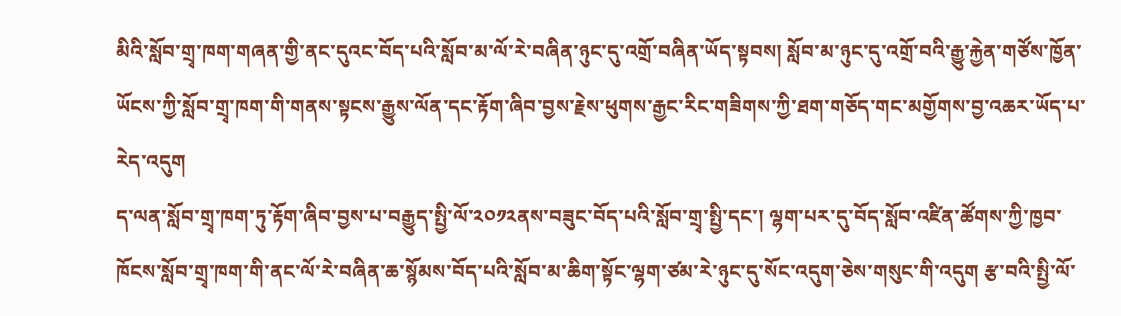མིའི་སློབ་གྲྭ་ཁག་གཞན་གྱི་ནང་དུའང་བོད་པའི་སློབ་མ་ལོ་རེ་བཞིན་ཉུང་དུ་འགྲོ་བཞིན་ཡོད་སྟབས། སློབ་མ་ཉུང་དུ་འགྲོ་བའི་རྒྱུ་རྐྱེན་གཙོས་ཁྱོན་ཡོངས་ཀྱི་སློབ་གྲྭ་ཁག་གི་གནས་སྟངས་རྒྱུས་ལོན་དང་རྟོག་ཞིབ་བྱས་རྗེས་ཕུགས་རྒྱང་རིང་གཟིགས་ཀྱི་ཐག་གཅོད་གང་མགྱོགས་བྱ་འཆར་ཡོད་པ་རེད་འདུག
ད་ལན་སློབ་གྲྭ་ཁག་ཏུ་རྟོག་ཞིབ་བྱས་པ་བརྒྱུད་སྤྱི་ལོ་༢༠༡༢ནས་བཟུང་བོད་པའི་སློབ་གྲྭ་སྤྱི་དང་། ལྷག་པར་དུ་བོད་སློབ་འཛིན་ཚོགས་ཀྱི་ཁྱབ་ཁོངས་སློབ་གྲྭ་ཁག་གི་ནང་ལོ་རེ་བཞིན་ཆ་སྙོམས་བོད་པའི་སློབ་མ་ཆིག་སྟོང་ལྷག་ཙམ་རེ་ཉུང་དུ་སོང་འདུག་ཅེས་གསུང་གི་འདུག རྩ་བའི་སྤྱི་ལོ་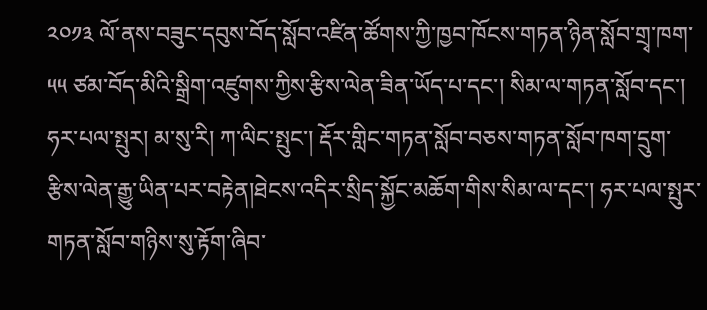༢༠༡༣ ལོ་ནས་བཟུང་དབུས་བོད་སློབ་འཛིན་ཚོགས་ཀྱི་ཁྱབ་ཁོངས་གཏན་ཉིན་སློབ་གྲྭ་ཁག་༥༥ ཙམ་བོད་མིའི་སྒྲིག་འཛུགས་ཀྱིས་རྩིས་ལེན་ཟིན་ཡོད་པ་དང་། སིམ་ལ་གཏན་སློབ་དང་། ཧར་པལ་སྤུར། མ་སུ་རི། ཀ་ལིང་སྤུང་། རྡོར་གླིང་གཏན་སློབ་བཅས་གཏན་སློབ་ཁག་དྲུག་རྩིས་ལེན་རྒྱུ་ཡིན་པར་བརྟེན།ཐེངས་འདིར་སྲིད་སྐྱོང་མཆོག་གིས་སིམ་ལ་དང་། ཧར་པལ་སྤུར་གཏན་སློབ་གཉིས་སུ་རྟོག་ཞིབ་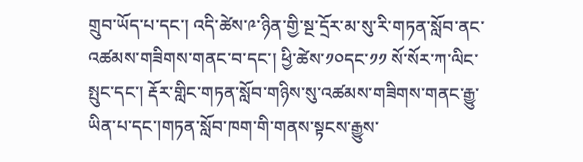གྲུབ་ཡོད་པ་དང་། འདི་ཚེས་༩་ཉིན་གྱི་སྔ་དྲོར་མ་སུ་རི་གཏན་སློབ་ནང་འཚམས་གཟིགས་གནང་བ་དང་། ཕྱི་ཚེས་༡༠དང་༡༡ སོ་སོར་ཀ་ལིང་སྤུང་དང་། རྡོར་གླིང་གཏན་སློབ་གཉིས་སུ་འཚམས་གཟིགས་གནང་རྒྱུ་ཡིན་པ་དང་།གཏན་སློབ་ཁག་གི་གནས་སྟངས་རྒྱུས་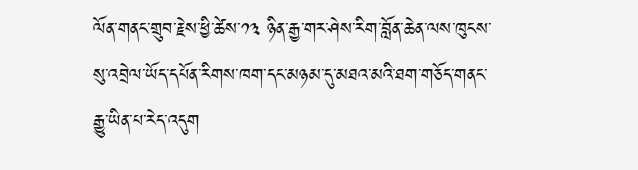ལོན་གནང་གྲུབ་རྗེས་ཕྱི་ཚེས་༡༣ ཉིན་རྒྱ་གར་ཤེས་རིག་བློན་ཆེན་ལས་ཁུངས་སུ་འབྲེལ་ཡོད་དཔོན་རིགས་ཁག་དང་མཉམ་དུ་མཐའ་མའི་ཐག་གཅོད་གནང་རྒྱུ་ཡིན་པ་རེད་འདུག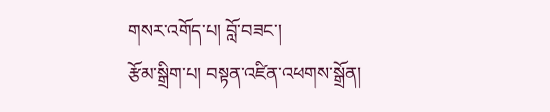གསར་འགོད་པ། བློ་བཟང་།
རྩོམ་སྒྲིག་པ། བསྟན་འཛིན་འཕགས་སྒྲོན།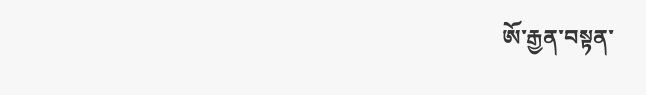ཨོ་རྒྱན་བསྟན་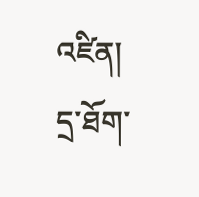འཛིན།
དྲ་ཐོག་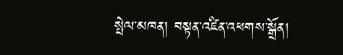སྤེལ་མཁན། བསྟན་འཛིན་འཕགས་སྒྲོན།